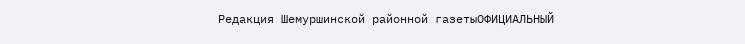Редакция Шемуршинской районной газетыОФИЦИАЛЬНЫЙ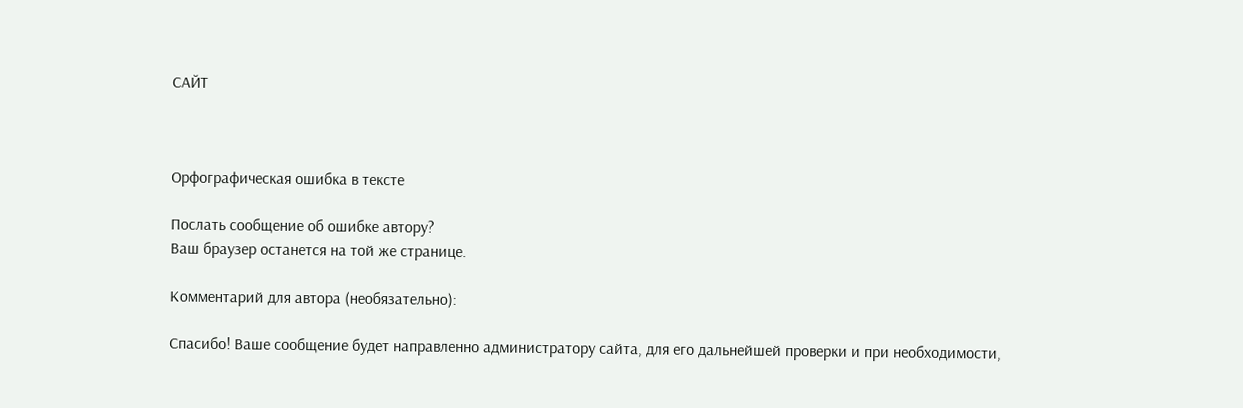САЙТ



Орфографическая ошибка в тексте

Послать сообщение об ошибке автору?
Ваш браузер останется на той же странице.

Комментарий для автора (необязательно):

Спасибо! Ваше сообщение будет направленно администратору сайта, для его дальнейшей проверки и при необходимости,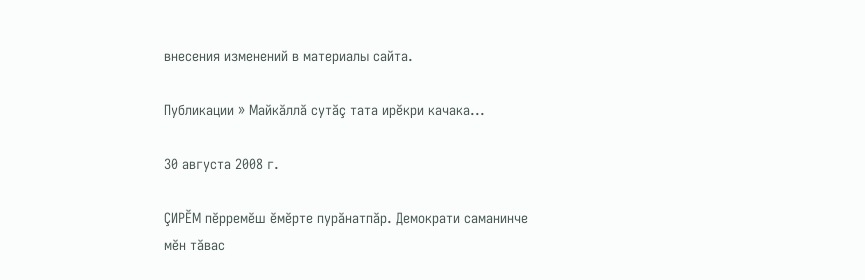внесения изменений в материалы сайта.

Публикации » Майкăллă сутăç тата ирĕкри качака...

30 августа 2008 г.

ÇИРĔМ пĕрремĕш ĕмĕрте пурăнатпăр. Демократи саманинче мĕн тăвас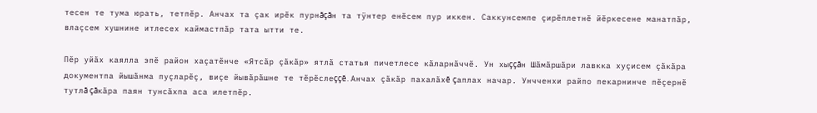тесен те тума юрать, тетпĕр. Анчах та çак ирĕк пурнăçăн та тÿнтер енĕсем пур иккен. Саккунсемпе çирĕплетнĕ йĕркесене манатпăр, влаçсем хушнине итлесех каймастпăр тата ытти те.

Пĕр уйăх каялла эпĕ район хаçатĕнче «Ятсăр çăкăр» ятлă статья пичетлесе кăларнăччĕ. Ун хыççăн Шăмăршăри лавкка хуçисем çăкăра документпа йышăнма пуçларĕç, виçе йывăрăшне те тĕрĕслеççĕ. Анчах çăкăр пахалăхĕ çаплах начар. Унчченхи райпо пекарнинче пĕçернĕ тутлă çăкăра паян тунсăхпа аса илетпĕр.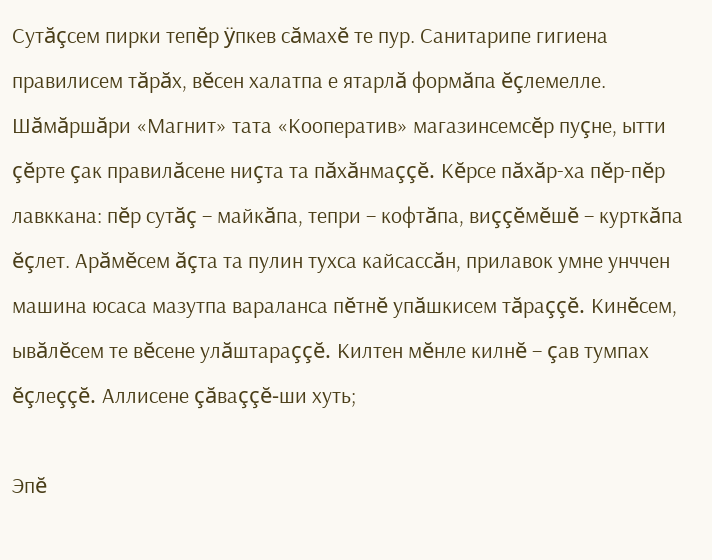Сутăçсем пирки тепĕр ÿпкев сăмахĕ те пур. Санитарипе гигиена правилисем тăрăх, вĕсен халатпа е ятарлă формăпа ĕçлемелле. Шăмăршăри «Магнит» тата «Кооператив» магазинсемсĕр пуçне, ытти çĕрте çак правилăсене ниçта та пăхăнмаççĕ. Кĕрсе пăхăр-ха пĕр-пĕр лавккана: пĕр сутăç – майкăпа, тепри – кофтăпа, виççĕмĕшĕ – курткăпа ĕçлет. Арăмĕсем ăçта та пулин тухса кайсассăн, прилавок умне унччен машина юсаса мазутпа вараланса пĕтнĕ упăшкисем тăраççĕ. Кинĕсем, ывăлĕсем те вĕсене улăштараççĕ. Килтен мĕнле килнĕ – çав тумпах ĕçлеççĕ. Аллисене çăваççĕ-ши хуть;

Эпĕ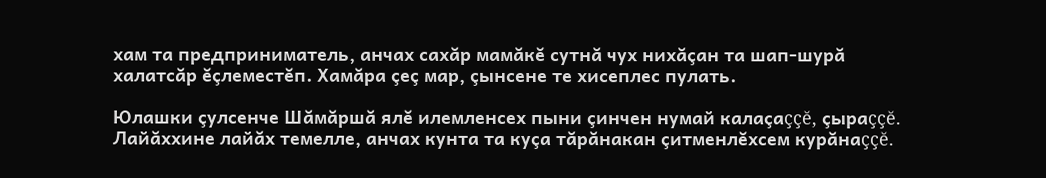хам та предприниматель, анчах сахăр мамăкĕ сутнă чух нихăçан та шап-шурă халатсăр ĕçлеместĕп. Хамăра çеç мар, çынсене те хисеплес пулать.

Юлашки çулсенче Шăмăршă ялĕ илемленсех пыни çинчен нумай калаçаççĕ, çыраççĕ. Лайăххине лайăх темелле, анчах кунта та куçа тăрăнакан çитменлĕхсем курăнаççĕ.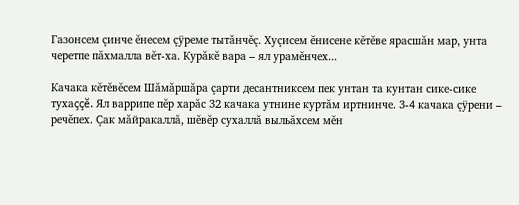Газонсем çинче ĕнесем çÿреме тытăнчĕç. Хуçисем ĕнисене кĕтĕве ярасшăн мар, унта черетпе пăхмалла вĕт-ха. Курăкĕ вара – ял урамĕнчех...

Качака кĕтĕвĕсем Шăмăршăра çарти десантниксем пек унтан та кунтан сике-сике тухаççĕ. Ял варрипе пĕр харăс 32 качака утнине куртăм иртнинче. 3-4 качака çÿрени – речĕпех. Çак мăйракаллă, шĕвĕр сухаллă выльăхсем мĕн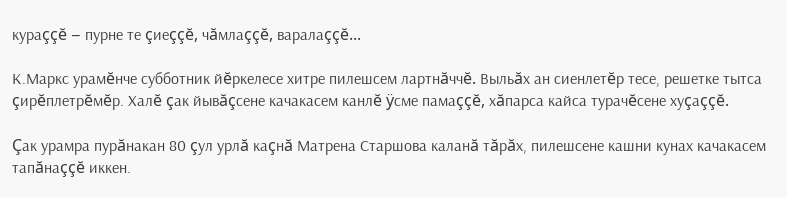кураççĕ – пурне те çиеççĕ, чăмлаççĕ, варалаççĕ...

К.Маркс урамĕнче субботник йĕркелесе хитре пилешсем лартнăччĕ. Выльăх ан сиенлетĕр тесе, решетке тытса çирĕплетрĕмĕр. Халĕ çак йывăçсене качакасем канлĕ ÿсме памаççĕ, хăпарса кайса турачĕсене хуçаççĕ.

Çак урамра пурăнакан 80 çул урлă каçнă Матрена Старшова каланă тăрăх, пилешсене кашни кунах качакасем тапăнаççĕ иккен.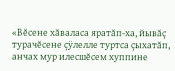«Вĕсене хăваласа яратăп-ха, йывăç турачĕсене çÿлелле туртса çыхатăп, анчах мур илесшĕсем хуппине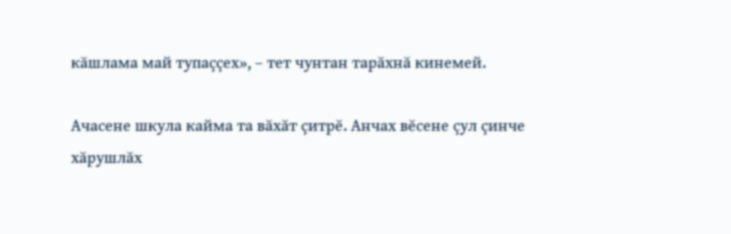кăшлама май тупаççех», – тет чунтан тарăхнă кинемей.

Ачасене шкула кайма та вăхăт çитрĕ. Анчах вĕсене çул çинче хăрушлăх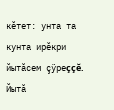кĕтет: унта та кунта ирĕкри йытăсем çÿреççĕ. Йытă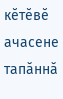кĕтĕвĕ ачасене тапăннă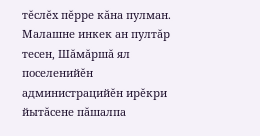тĕслĕх пĕрре кăна пулман. Малашне инкек ан пултăр тесен, Шăмăршă ял поселенийĕн администрацийĕн ирĕкри йытăсене пăшалпа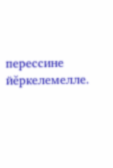перессине йĕркелемелле.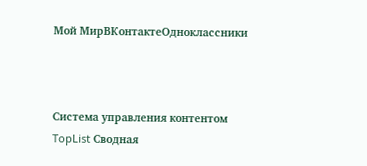Мой МирВКонтактеОдноклассники



Система управления контентом
TopList Сводная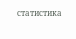статистика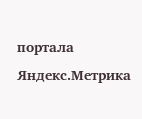портала Яндекс.Метрика